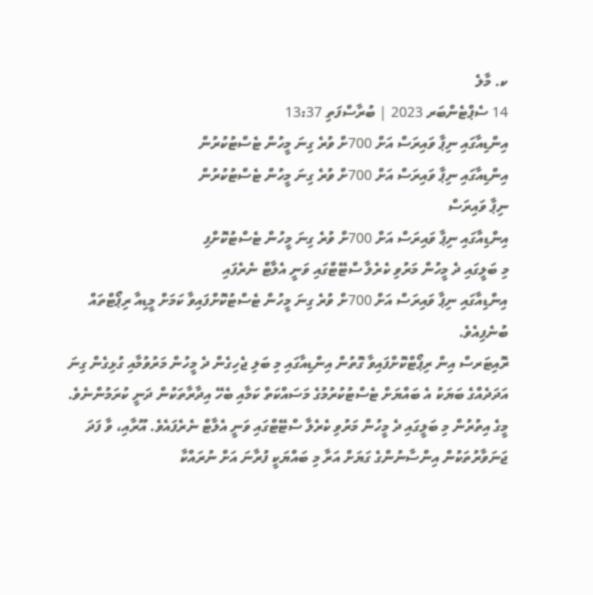ކ. މާލެ
14 ސެޕްޓެންބަރ 2023 | ބުރާސްފަތި 13:37
އިންޑިއާގައި ނިޕާ ވައިރަސް އަށް 700ށް ވުރެ ގިނަ މީހުން ޓެސްޓުކުރުން
އިންޑިއާގައި ނިޕާ ވައިރަސް އަށް 700ށް ވުރެ ގިނަ މީހުން ޓެސްޓުކުރުން
ނިޕާ ވައިރަސް
އިންޑިއާގައި ނިޕާ ވައިރަސް އަށް 700ށް ވުރެ ގިނަ މީހުން ޓެސްޓުކޮށްފި
މި ބަލީގައި ދެ މީހުން މަރުވި ކެރެލާ ސްޓޭޓްގައި ވަނީ އެލާޓް ނެރެފައި
އިންޑިއާގައި ނިޕާ ވައިރަސް އަށް 700ށް ވުރެ ގިނަ މީހުން ޓެސްޓުކޮށްފައިވާ ކަމަށް މީޑިއާ ރިޕޯޓްތައް ބުނެފިއެވެ.
ރޮއިޓަރސް އިން ރިޕޯޓްކޮށްފައިވާ ގޮތުން އިންޑިއާގައި މި ބަލި ޖެހިގެން ދެ މީހުން މަރުވުމާއި ގުޅިގެން ގިނަ އަދަދެއްގެ ބަޔަކު އެ ބައްޔަށް ޓެސްޓުކުރުމުގެ މަސައްކަތް ކަމާއި ބެހޭ އިދާރާތަކުން ދަނީ ކުރަމުންނެވެ.
މީގެ އިތުރުން މި ބަލީގައި ދެ މީހުން މަރުވި ކެރެލާ ސްޓޭޓްގައި ވަނީ އެލާޓް ނެރެފައެވެ. އޫރާއި، ވާ ފަދަ ޖަނަވާރުތަކުން އިންސާނުންގެ ގަޔަށް އަރާ މި ބައްޔަކީ ފުރާނަ އަށް ނުރައްކާ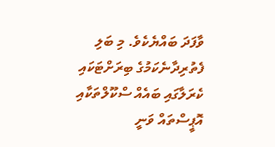ވާފަދަ ބައްޔެކެވެ. މި ބަލި ފެތުރިދާނެކަމުގެ ބިރަށްޓަކައި ކެރަލާގައި ބައެއް ސްކޫލްތަކާއި އޮޕީސްތައް ވަނީ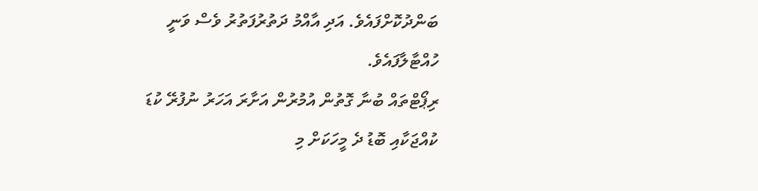ބަންދުކޮށްފައެވެ. އަދި އާއްމު ދަތުރުފަތުރު ވެސް ވަނީ ހުއްޓާލާފައެވެ.
ރިޕޯޓްތައް ބުނާ ގޮތުން އުމުރުން އަށާރަ އަހަރު ނުފުރޭ ކުޑަ ކުއްޖަކާއި ބޮޑު ދެ މީހަކަށް މި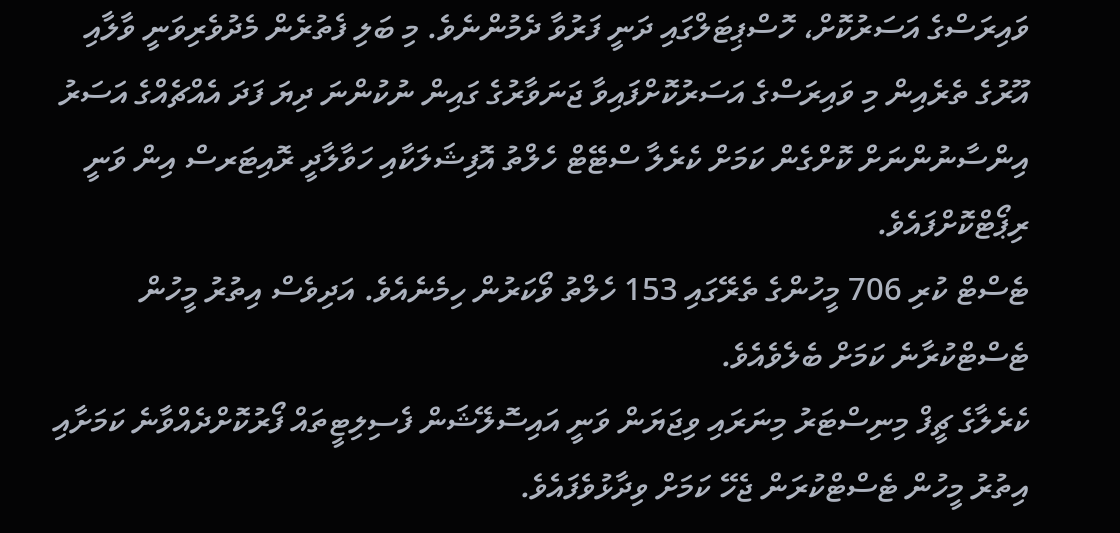ވައިރަސްގެ އަސަރުކޮށް، ހޮސްޕިޓަލްގައި ދަނީ ފަރުވާ ދެމުންނެވެ. މި ބަލި ފެތުރެން މެދުވެރިވަނީ ވާލާއި އޫރުގެ ތެރެއިން މި ވައިރަސްގެ އަސަރުކޮށްފައިވާ ޖަނަވާރުގެ ގައިން ނުކުންނަ ދިޔަ ފަދަ އެއްޗެއްގެ އަސަރު އިންސާނުންނަށް ކޮށްގެން ކަމަށް ކެރެލާ ސްޓޭޓް ހެލްތު އޮފިޝަލަކާއި ހަވާލާދީ ރޮއިޓަރސް އިން ވަނީ ރިޕޯޓްކޮށްފައެވެ.
ޓެސްޓް ކުރި 706 މީހުންގެ ތެރޭގައި 153 ހެލްތު ވޯކަރުން ހިމެނެއެވެ. އަދިވެސް އިތުރު މީހުން ޓެސްޓްކުރާނެ ކަމަށް ބެލެވެއެވެ.
ކެރެލާގެ ޗީފް މިނިސްޓަރު މިނަރައި ވިޖަޔަން ވަނީ އައިސޮލޭޝަން ފެސިލިޓީތައް ފޯރުކޮށްދެއްވާނެ ކަމަށާއި އިތުރު މީހުން ޓެސްޓްކުރަން ޖެހޭ ކަމަށް ވިދާޅުވެފައެވެ.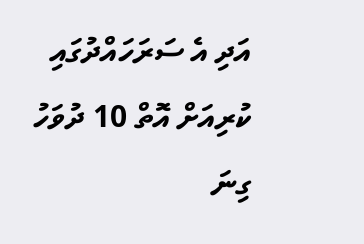އަދި އެ ސަރަހައްދުގައި ކުރިއަށް އޮތް 10 ދުވަހު ގިނަ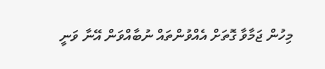މިހުން ޖަމާވާ ގޮތަށް އެއްވުންތައް ނުބާއްވަން އޭނާ ވަނީ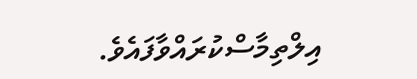އިލްތިމާސްކުރައްވާފައެވެ.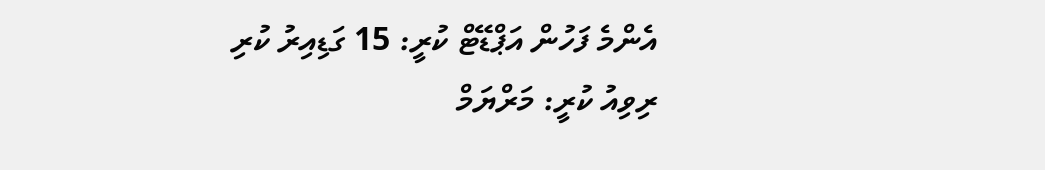އެންމެ ފަހުން އަޕްޑޭޓް ކުރީ: 15 ގަޑިއިރު ކުރި
ރިވިއު ކުރީ: މަރްޔަމް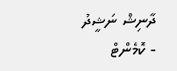ދާނިޝް ނަޝީދު
- ކޮމެންޓް